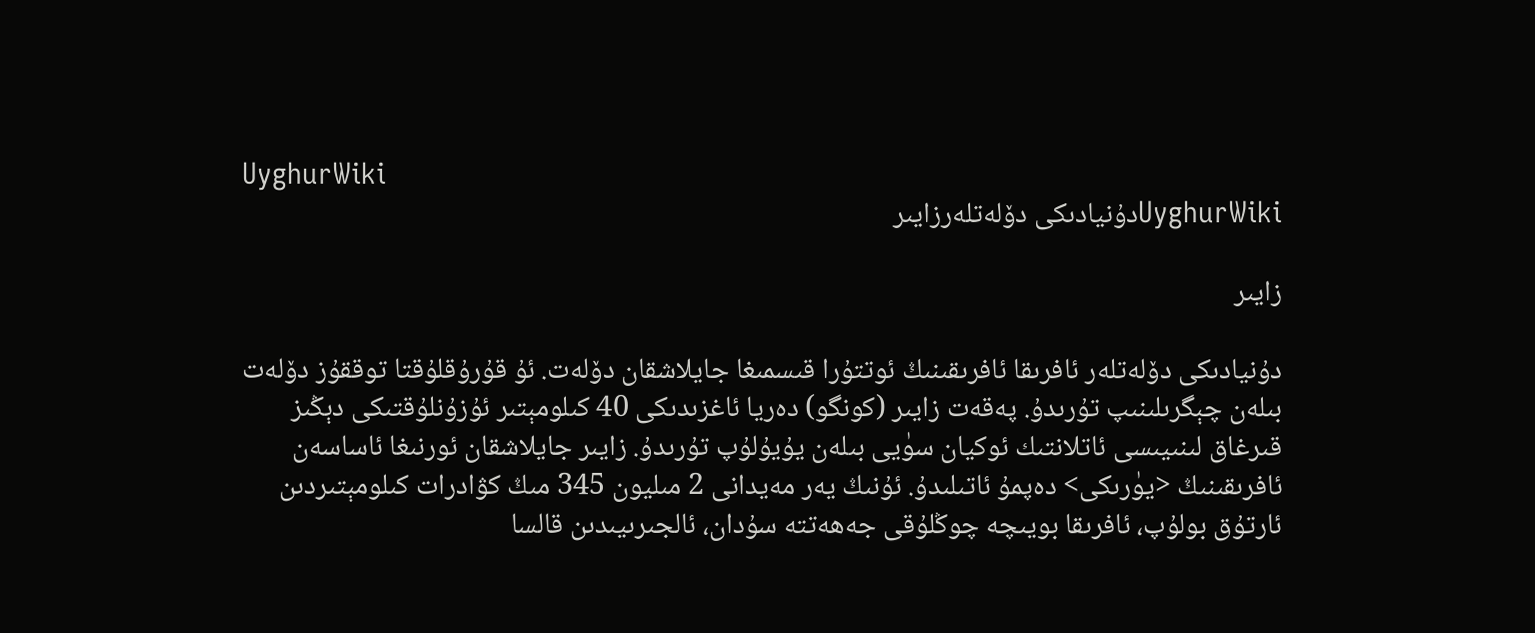UyghurWiki
UyghurWikiدۇنيادىكى دۆلەتلەرزايىر

زايىر

دۇنيادىكى دۆلەتلەر ئافرىقا ئافرىقىنىڭ ئوتتۇرا قىسمىغا جايلاشقان دۆلەت. ئۇ قۇرۇقلۇقتا توققۇز دۆلەت بىلەن چېگرىلىنىپ تۇرىدۇ. پەقەت زايىر (كونگو) دەريا ئاغزىدىكى 40 كىلومېتىر ئۇزۇنلۇقتىكى دېڭىز قىرغاق لىنىيىسى ئاتلانتىك ئوكيان سۈيى بىلەن يۇيۇلۇپ تۇرىدۇ. زايىر جايلاشقان ئورنىغا ئاساسەن ئافرىقىنىڭ <يۈرىكى> دەپمۇ ئاتىلىدۇ. ئۇنىڭ يەر مەيدانى 2 مىليون 345 مىڭ كۋادرات كىلومېتىردىن ئارتۇق بولۇپ، ئافرىقا بويىچە چوڭلۇقى جەھەتتە سۇدان، ئالجىرىيىدىن قالسا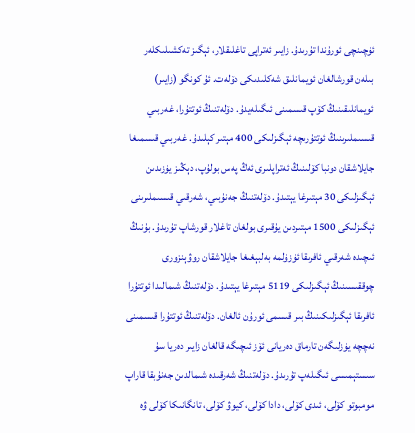ئۈچىنچى ئورۇندا تۇرىدۇ. زايىر ئەتراپى تاغلىقلار، ئېگىز تەكشىلىكلەر بىلەن قورشالغان ئويمانلىق شەكلىدىكى دۆلەت. ئۇ كونگو (زايىر) ئويمانلىقىنىڭ كۆپ قىسمىنى ئىگىلەيدۇ. دۆلەتنىڭ ئوتتۇرا، غەربىي قىسىملىرىنىڭ ئوتتۇرىچە ئېگىزلىكى 400 مېتىر كېلىدۇ. غەربىي قىسمىغا جايلاشقان دونبا كۆلىنىڭ ئەتراپلىرى ئەڭ پەس بولۇپ، دېڭىز يۈزىدىن ئېگىزلىكى 30 مېتىرغا يېتىدۇ. دۆلەتنىڭ جەنۇبىي، شەرقىي قىسىملىرىنى ئېگىزلىكى 1500 مېتىردىن يۇقىرى بولغان تاغلار قورشاپ تۇرىدۇ. بۇنىڭ ئىچىدە شەرقىي ئافرىقا ئۈزۈلمە بەلبېغىغا جايلاشقان روۋېنزورى چوققىسىنىڭ ئېگىزلىكى 5119 مېتىرغا يېتىدۇ. دۆلەتنىڭ شىمالىدا ئوتتۇرا ئافرىقا ئېگىزلىكىنىڭ بىر قىسمى ئورۇن ئالغان. دۆلەتنىڭ ئوتتۇرا قىسمىنى نەچچە يۈزلىگەن تارماق دەريانى ئۆز ئىچىگە قالغان زايىر دەريا سۇ سىستېمىسى ئىگىلەپ تۇرىدۇ. دۆلەتنىڭ شەرقىدە شىمالدىن جەنۇبقا قاراپ مومبوتو كۆلى، ئىدى كۆلى، دادا كۆلى، كيوۋ كۆلى، تانگانىكا كۆلى ۋە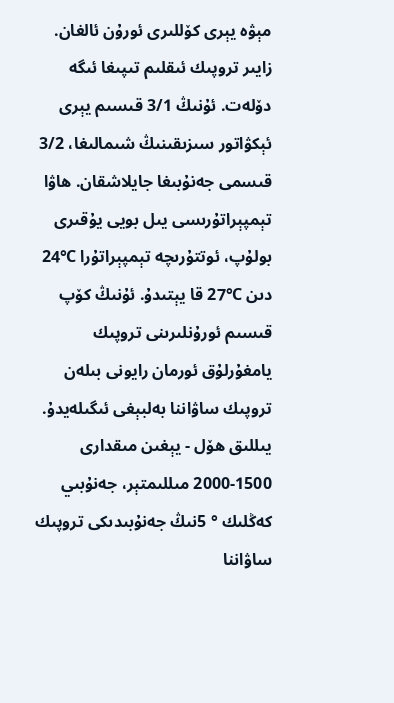مېۋە يېرى كۆللىرى ئورۇن ئالغان. زايىر تروپىك ئىقلىم تىپىغا ئىگە دۆلەت. ئۇنىڭ 3/1 قىسىم يېرى ئېكۋاتور سىزىقىنىڭ شىمالىغا، 3/2 قىسمى جەنۇبىغا جايلاشقان. ھاۋا تېمپېراتۇرىسى يىل بويى يۇقىرى بولۇپ، ئوتتۇرىچە تېمپېراتۇرا ℃24 دىن ℃27 قا يېتىدۇ. ئۇنىڭ كۆپ قىسىم ئورۇنلىرىنى تروپىك يامغۇرلۇق ئورمان رايونى بىلەن تروپىك ساۋاننا بەلبېغى ئىگىلەيدۇ. يىللىق ھۆل - يېغىن مىقدارى 1500-2000 مىللىمتېر، جەنۇبىي كەڭلىك ° 5نىڭ جەنۇبىدىكى تروپىك ساۋاننا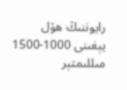رايوننىڭ ھۆل يېغىنى 1000-1500 مىللىمتېر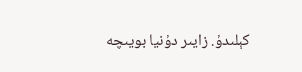كېلىدۇ. زايىر دۇنيا بويىچە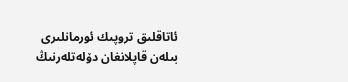ئاتاقلىق تروپىك ئورمانلىرى بىلەن قاپلانغان دۆلەتلەرنىڭ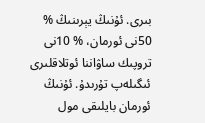بىرى. ئۇنىڭ يېرىنىڭ % 50نى ئورمان، % 10نى تروپىك ساۋاننا ئوتلاقلىرى ئىگىلەپ تۇرىدۇ. ئۇنىڭ ئورمان بايلىقى مول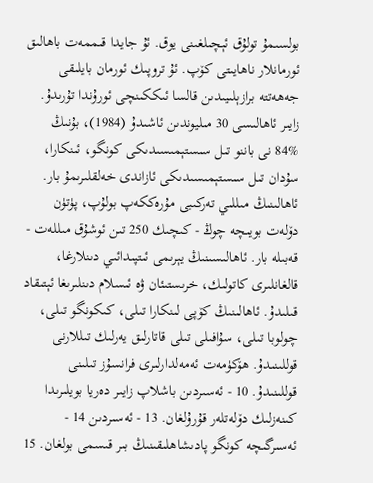بولسىمۇ تولۇق ئېچىلغىنى يوق. ئۇ جايدا قىممەت باھالىق ئورمانلار ناھايىتى كۆپ. ئۇ تروپىك ئورمان بايلىقى جەھەتتە برازېلىيىدىن قالسا ئىككىنچى ئورۇندا تۇرىدۇ. زايىر ئاھالىسى 30 مىليوندىن ئاشىدۇ (1984)، بۇنىڭ %84 نى باننو تىل سىستېمىسىدىكى كونگو، ئىنكارا، سۇدان تىل سىستېمىسىدىكى ئازاندى خەلقلىرىمۇ بار. ئاھالىنىڭ مىللىي تەركىبى مۇرەككەپ بولۇپ، پۈتۈن دۆلەت بويىچە چوڭ - كىچىك 250 تىن ئوشۇق مىللەت - قەبىلە بار. ئاھالىسىنىڭ يېرىمى ئىتپىدائىي دىنلارغا، قالغانلىرى كاتولىك، خرىستىئان ۋە ئىسلام دىنلىرىغا ئېتىقاد قىلىدۇ. ئاھالىنىڭ كۆپى لىنكارا تىلى، كىكونگو تىلى، چولوبا تىلى، سۇافىلى تىلى قاتارلىق يەرلىك تىللارنى قوللىنىدۇ. ھۆكۈمەت ئەمەلدارلىرى فرانسۇز تىلىنى قوللىنىدۇ. 10 - ئەسىردىن باشلاپ زايىر دەريا بويلىرىدا كىنەزلىك دۆلەتلەر قۇرۇلغان. 13 - ئەسىردىن 14 - ئەسىرگىچە كونگو پادىشاھلىقىنىڭ بىر قىسمى بولغان. 15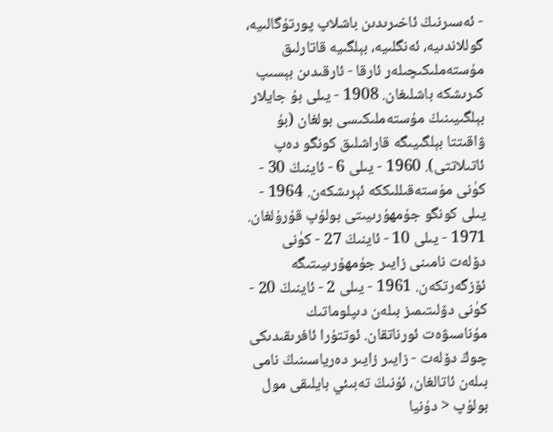- ئەسىرنىڭ ئاخىرىدىن باشلاپ پورتۇگالىيە، گوللاندىيە، ئەنگلىيە، بېلگىيە قاتارلىق مۇستەملىكىچىلەر ئارقا - ئارقىدىن بېسىپ كىرىشكە باشلىغان. 1908 - يىلى بۇ جايلار بېلگىيىنىڭ مۇستەملىكىسى بولغان (بۇ ۋاقىتتا بېلگىيىگە قاراشلىق كونگو دەپ ئاتىلاتتى). 1960 - يىلى 6 - ئاينىڭ 30 - كۈنى مۇستەقىللىككە ئېرىشكەن. 1964 - يىلى كونگو جۇمھۇرىيىتى بولۇپ قۇرۇلغان. 1971 - يىلى 10 - ئاينىڭ 27 - كۈنى دۆلەت نامىنى زايىر جۇمھۇرىيىتىگە ئۆزگەرتكەن. 1961 - يىلى 2 - ئاينىڭ 20 - كۈنى دۆلىتىمىز بىلەن دىپلوماتىك مۇناسىۋەت ئورناتقان. ئوتتۇرا ئافرىقىدىكى چوڭ دۆلەت - زايىر زايىر دەرياسىنىڭ نامى بىلەن ئاتالغان، ئۇنىڭ تەبىئي بايلىقى مول بولۇپ < دۇنيا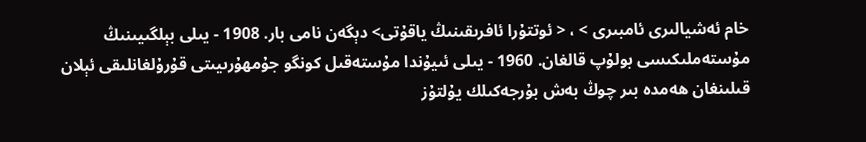خام ئەشيالىرى ئامبىرى > ، < ئوتتۇرا ئافرىقىنىڭ ياقۇتى> دېگەن نامى بار. 1908 - يىلى بېلگىيىنىڭ مۇستەملىكىسى بولۇپ قالغان. 1960 - يىلى ئىيۇندا مۇستەقىل كونگو جۇمھۇرىيىتى قۇرۇلغانلىقى ئېلان قىلىنغان ھەمدە بىر چوڭ بەش بۇرجەكىلك يۇلتۇز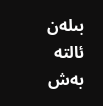بىلەن ئالتە بەش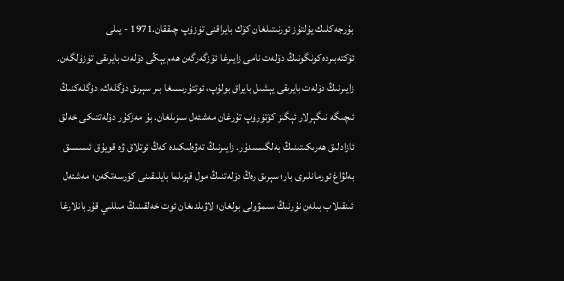بۇرجەكلىك يۇلتۇز ئورنىتىلغان كۆك بايراقنى تۈزۈپ چىققان.1971 - يىلى ئۆكتەبىردەكونگونىڭ دۆلەت نامى زايىرغا ئۆزگەرگەن ھەم يېڭى دۆلەت بايرىقى تۈزۈلگەن. زايىرنىڭ دۆلەت بايرىقى يېشىل بايراق بولۇپ، ئوتتۇرىسىغا بىر سېرىق دۈگلەك، دۈگلەكنىڭ ئىچىگە نىگېرلار ئېگىز كۆتۈرۈپ تۇرغان مەشئەل سىزىلغان. بۇ مەزكۇر دۆلەتتىكى خەلق ئازادلىق ھەرىكىتىنىڭ بەلگىسىدۇر. زايىرنىڭ تەۋەلىكىدە كەڭ ئوتلاق ۋە قويۇق ئىسسىق بەلۋاغ ئورمانلىرى بار؛ سېرىق رەڭ دۆلەتنىڭ مول قېزىلما بايلىقىنى كۆرسەتكەن؛ مەشئەل ئىنقىلاب بىلەن نۇرنىڭ سىمۋولى بولغان؛ لاۋىلدىغان ئوت خەلقىنىڭ مىللىي قۇربانلارغا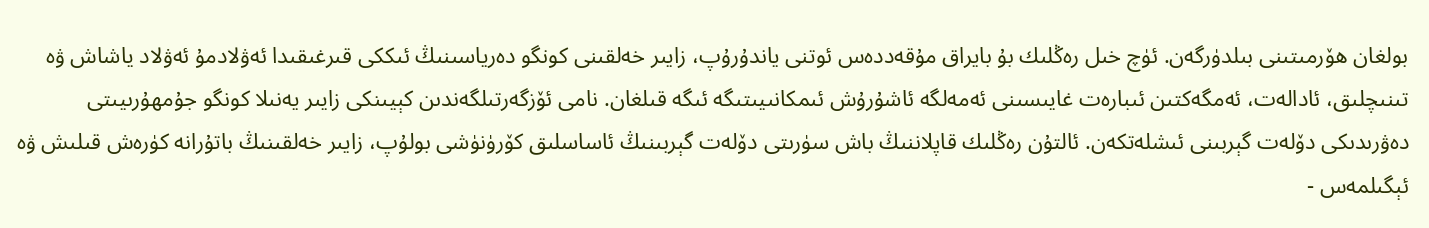بولغان ھۆرمىتىنى بىلدۈرگەن. ئۈچ خىل رەڭلىك بۇ بايراق مۇقەددەس ئوتنى ياندۇرۇپ، زايىر خەلقىنى كونگو دەرياسىنىڭ ئىككى قىرغىقىدا ئەۋلادمۇ ئەۋلاد ياشاش ۋە تىنىچلىق، ئادالەت، ئەمگەكتىن ئىبارەت غايىسىنى ئەمەلگە ئاشۇرۇش ئىمكانىيىتىگە ئىگە قىلغان. نامى ئۆزگەرتىلگەندىن كېيىنكى زايىر يەنىلا كونگو جۇمھۇرىيىتى دەۋرىدىكى دۆلەت گېربىنى ئىشلەتكەن. ئالتۇن رەڭلىك قاپلاننىڭ باش سۈرىتى دۆلەت گېربىنىڭ ئاساسلىق كۆرۈنۈشى بولۇپ، زايىر خەلقىنىڭ باتۇرانە كۈرەش قىلىش ۋە ئېگىلمەس -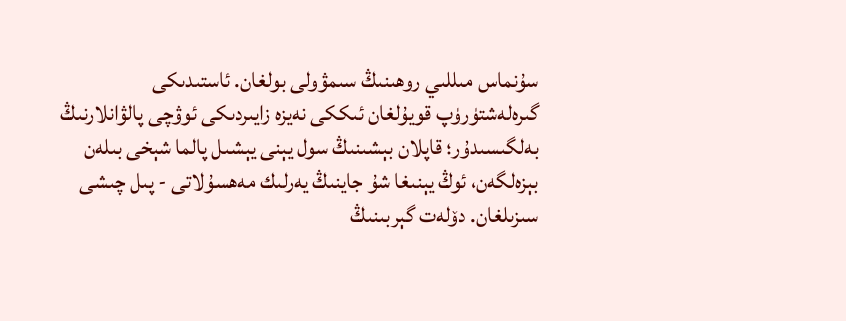سۇنماس مىللىي روھىنىڭ سىمۋولى بولغان. ئاستىدىكى گىرەلەشتۈرۈپ قويۇلغان ئىككى نەيزە زايىردىكى ئوۋچى پالۋانلارنىڭ بەلگىسىدۇر؛ قاپلان بېشىنىڭ سول يېنى يېشىل پالما شېخى بىلەن بېزەلگەن، ئوڭ يېنىغا شۇ جاينىڭ يەرلىك مەھسۇلاتى - پىل چىشى سىزىلغان. دۆلەت گېربىنىڭ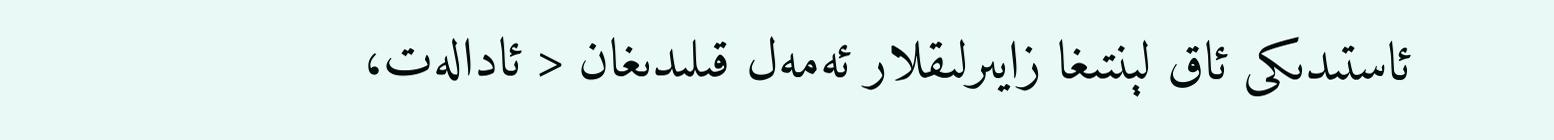ئاستىدىكى ئاق لېنتىغا زايىرلىقلار ئەمەل قىلىدىغان < ئادالەت،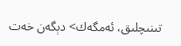تىنىچلىق، ئەمگەك> دېگەن خەت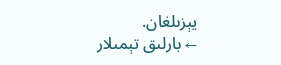يېزىلغان.
← بارلىق تېمىلار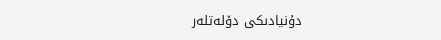دۇنيادىكى دۆلەتلەر